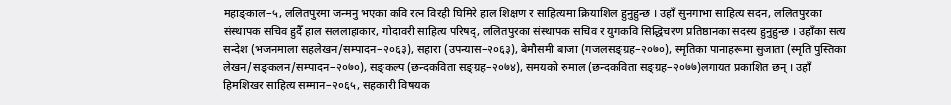महाङ्‌काल–५, ललितपुरमा जन्मनु भएका कवि रत्न विरही घिमिरे हाल शिक्षण र साहित्यमा क्रियाशिल हुनुहुन्छ । उहाँ सुनगाभा साहित्य सदन, ललितपुरका संस्थापक सचिव हुदैँ हाल सललाहाकार, गोदावरी साहित्य परिषद्, ललितपुरका संस्थापक सचिव र युगकवि सिद्धिचरण प्रतिष्ठानका सदस्य हुनुहुन्छ । उहाँका सत्य सन्देश (भजनमाला सहलेखन/सम्पादन–२०६३), सहारा (उपन्यास–२०६३), बेमौसमी बाजा (गजलसङ्ग्रह–२०७०), स्मृतिका पानाहरूमा सुजाता (स्मृति पुस्तिका लेखन/सङ्‌कलन/सम्पादन–२०७०), सङ्‌कल्प (छन्दकविता सङ्ग्रह–२०७४), समयको रुमाल (छन्दकविता सङ्ग्रह–२०७७)लगायत प्रकाशित छन् । उहाँ हिमशिखर साहित्य सम्मान–२०६५, सहकारी विषयक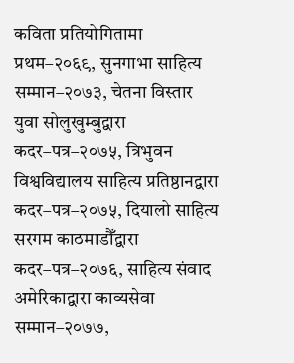कविता प्रतियोगितामा प्रथम–२०६९, सुनगाभा साहित्य सम्मान–२०७३, चेतना विस्तार युवा सोलुखुम्बुद्वारा कदर–पत्र–२०७५, त्रिभुवन विश्वविद्यालय साहित्य प्रतिष्ठानद्वारा कदर–पत्र–२०७५, दियालो साहित्य सरगम काठमाडौँद्वारा कदर–पत्र–२०७६, साहित्य संवाद अमेरिकाद्वारा काव्यसेवा सम्मान–२०७७,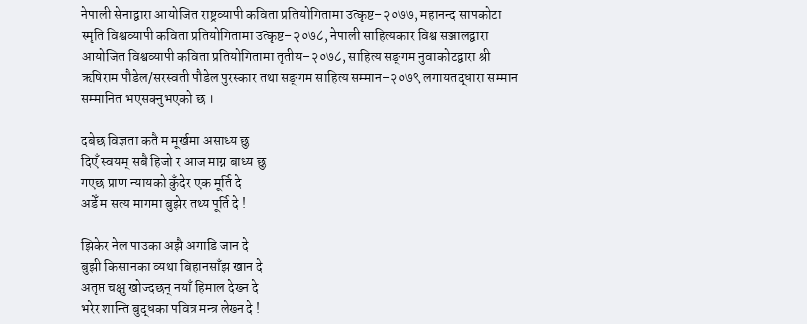नेपाली सेनाद्वारा आयोजित राष्ट्रव्यापी कविता प्रतियोगितामा उत्कृष्ट–२०७७, महानन्द सापकोटा स्मृति विश्वव्यापी कविता प्रतियोगितामा उत्कृष्ट–२०७८, नेपाली साहित्यकार विश्व सञ्जालद्वारा आयोजित विश्वव्यापी कविता प्रतियोगितामा तृतीय–२०७८, साहित्य सङ्‌गम नुवाकोटद्वारा श्री ऋषिराम पौडेल/सरस्वती पौडेल पुरस्कार तथा सङ्‌गम साहित्य सम्मान–२०७९ लगायतद्धारा सम्मान सम्मानित भएसक्नुभएको छ ।

दबेछ विज्ञता कतै म मूर्खमा असाध्य छु
दिएँ स्वयम् सबै हिजो र आज माग्न बाध्य छु
गएछ प्राण न्यायको कुँदेर एक मूर्ति दे
अडेँ म सत्य मागमा बुझेर तथ्य पूर्ति दे !

झिकेर नेल पाउका अझै अगाडि जान दे
बुझी किसानका व्यथा बिहानसाँझ खान दे
अतृप्त चक्षु खोज्दछन् नयाँ हिमाल देख्न दे
भरेर शान्ति बुद्धका पवित्र मन्त्र लेख्न दे !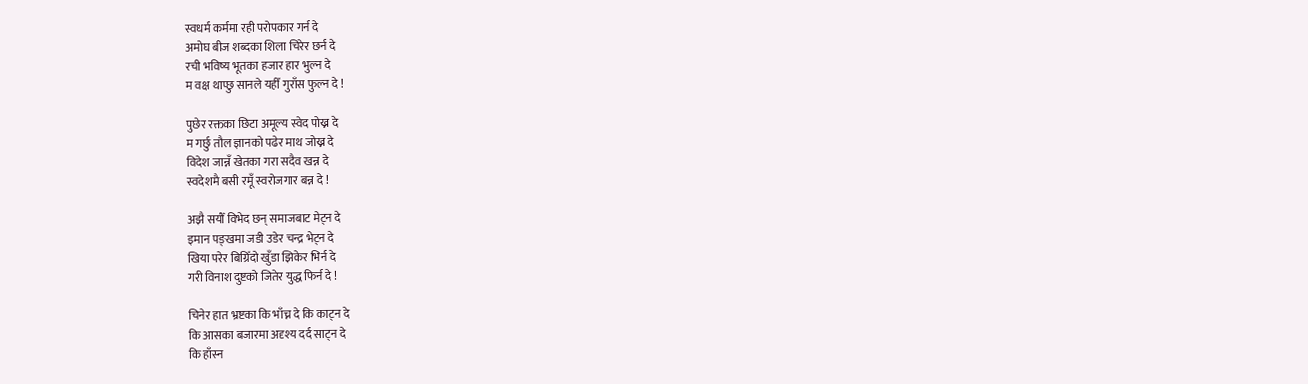स्वधर्म कर्ममा रही परोपकार गर्न दे
अमोघ बीज शब्दका शिला चिरेर छर्न दे
रची भविष्य भूतका हजार हार भुल्न दे
म वक्ष थाप्छु सानले यहीँ गुराँस फुल्न दे !

पुछेर रक्तका छिटा अमूल्य स्वेद पोख्न दे
म गर्छु तौल ज्ञानको पढेर माथ जोख्न दे
विदेश जान्नँ खेतका गरा सदैव खन्न दे
स्वदेशमै बसी रमूँ स्वरोजगार बन्न दे !

अझै सयौँ विभेद छन् समाजबाट मेट्न दे
इमान पङ्खमा जडी उडेर चन्द्र भेट्न दे
खिया परेर बिग्रिँदो खुँडा झिकेर भिर्न दे
गरी विनाश दुष्टको जितेर युद्ध फिर्न दे !

चिनेर हात भ्रष्टका कि भाँच्न दे कि काट्न दे
कि आसका बजारमा अदृश्य दर्द साट्न दे
कि हाँस्न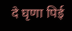दे घृणा पिई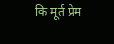कि मूर्त प्रेम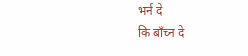भर्न दे
कि बाँच्न दे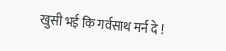खुसी भई कि गर्वसाथ मर्न दे !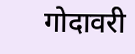गोदावरी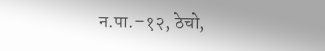न.पा.–१२, ठेचो,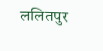ललितपुर